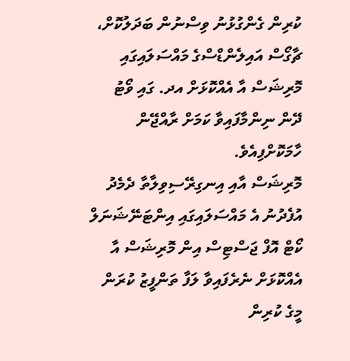ކުރިން ގެންގުޅުނު ވިސްނުން ބަދަލުކޮށް، ޗާގޯސް އައިލެންޑްސްގެ މައްސަލައިގައި މޮރިޝަސް އާ އެއްކޮޅަށް އދ. ގައި ވޯޓު ދޭން ނިންމާފައިވާ ކަމަށް ރާއްޖޭން ހާމަކޮށްފިއެވެ.
މޮރިޝަސް އާއި އިނގިރޭސިވިލާތާ ދެމެދު އުފެދުނު އެ މައްސަލައިގައި އިންޓަނޭޝަނަލް ކޯޓް އޮފް ޖަސްޓިސް އިން މޮރިޝަސް އާ އެއްކޮޅަށް ނެރެފައިވާ ލަފާ ތަންފީޒު ކުރަން މީގެ ކުރިން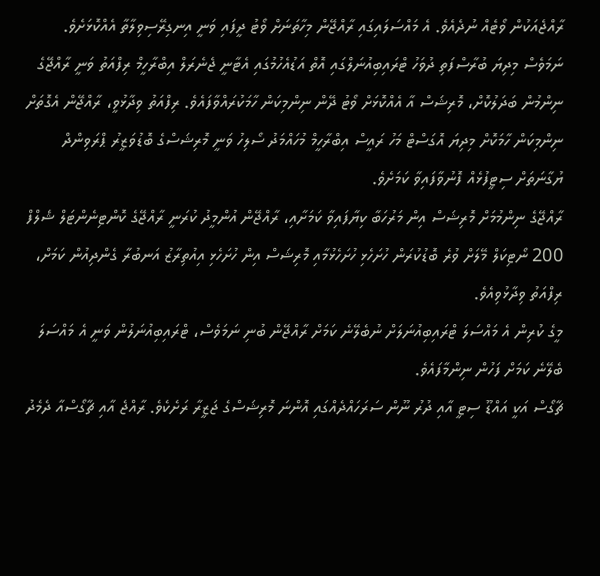ރާއްޖެއަކުން ވޯޓެއް ނުދެއެވެ. އެ މައްސަލައިގައި ރާއްޖޭން މިހާތަނަށް ވޯޓު ދީފައި ވަނީ އިނގިރޭސިވިލާތާ އެއްކޮޅަށެވެ.
ނަމަވެސް މިދިޔަ ބުރާސްފަތި ދުވަހު ޓްރައިބިއުނަލްގައި އޮތް އަޑުއެހުމުގައި އެޓާނީ ޖެނެރަލް އިބްރާހީމް ރިފްއަތު ވަނީ ރާއްޖޭގެ ނިންމުން ބަދަލުކޮށް، މޮރިޝަސް އާ އެއްކޮޅަށް ވޯޓު ދޭން ނިންމިކަން ހާމަކުރައްވާފައެވެ. ރިފްއަތު ވިދާޅުވީ، ރާއްޖޭން އެގޮތަށް ނިންމިކަން ހާމަކޮށް މިދިޔަ އޮގަސްޓް މަހު ރައީސް އިބްރާހީމް މުހައްމަދު ސޯލިހު ވަނީ މޮރިޝަސްގެ ބޮޑުވަޒީރު ޕްރަވިންދް ޔުގާނަތަށް ސިޓީފުޅެއް ފޮނުވާފައިވާ ކަމަށެވެ.
ރާއްޖޭގެ ނިންމުމަށް މޮރިޝަސް އިން މަރުހަބާ ކިޔާފައިވާ ކަމަށާއި، ރާއްޖޭން އުންމީދު ކުރަނީ ރާއްޖޭގެ ކޮންޓިނެންޓަލް ޝެލްފް 200 ނޯޓިކަލް މޭލަށް ވުރެ ބޮޑުކުރަން ހުށަހެޅި ހުށަހެޅުމާއި މޮރިޝަސް އިން ހުށަހެޅި އިއުތިރާޒު އަނބުރާ ގެންދިއުން ކަމަށް، ރިފްއަތު ވިދާޅުވިއެވެ.
މީގެ ކުރިން އެ މައްސަލަ ޓްރައިބިއުނަލަށް ނުބެލޭނެ ކަމަށް ރާއްޖޭން ބުނި ނަމަވެސް، ޓްރައިބިއުނަލުން ވަނީ އެ މައްސަލަ ބެލޭނެ ކަމަށް ފަހުން ނިންމާފައެވެ.
ޗާގޯސް އަކީ އައްޑޫ ސިޓީ އާއި ދުރު ނޫން ސަރަހައްދެއްގައި އޮންނަ މޮރިޝަސްގެ ޖަޒީރާ ރަށެކެވެ. ރާއްޖެ އާއި ޗާގޯސްއާ ދެމެދު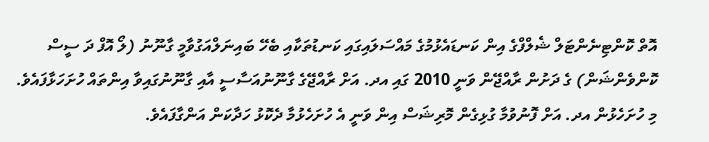އޮތް ކޮންޓިނެންޓަލް ޝެލްފްގެ އިން ކަނޑައެޅުމުގެ މައްސަލައިގައި ކަނޑުތަކާއި ބެހޭ ބައިނަލްއަގުވާމީ ގާނޫނު (ލޯ އޮފް ދަ ސީސް ކޮންވެންޝަން) ގެ ދަށުން ރާއްޖޭން ވަނީ 2010 ގައި އދ. އަށް ރާއްޖޭގެ ގާނޫނުއަސާސީ އާއި ގާނޫނުގައިވާ އިންތައް ހުށަހަޅާފައެވެ. މި ހުށަހެޅުން އދ. އަށް ފޮނުވުމާ ގުޅިގެން މޮރިޝަސް އިން ވަނީ އެ ހުށަހެޅުމާ ދެކޮޅު ހަދާކަން އަންގާފައެވެ.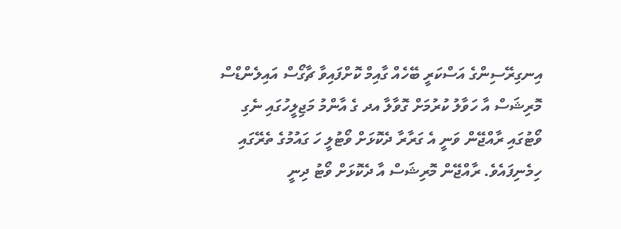އިނގިރޭސިންގެ އަސްކަރީ ބޭހެއް ގާއިމް ކޮށްފައިވާ ޗާގޯސް އައިލެންޑްސް މޮރިޝަސް އާ ހަވާލު ކުރުމަށް ގޮވާލާ އދ ގެ އާންމު މަޖިލީހުގައި ނެގި ވޯޓުގައި ރާއްޖޭން ވަނީ އެ ގަރާރާ ދެކޮޅަށް ވޯޓުލީ ހަ ގައުމުގެ ތެރޭގައި ހިމެނިފައެވެ. ރާއްޖޭން މޮރިޝަސް އާ ދެކޮޅަށް ވޯޓު ދިނީ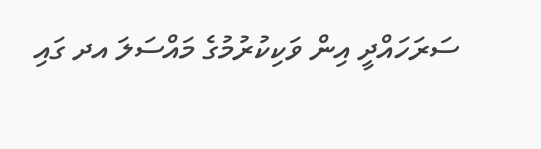ސަރަހައްދީ އިން ވަކިކުރުމުގެ މައްސަލަ އދ ގައި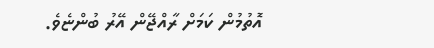އޮތުމުން ކަމަށް ރާއްޖޭން އޭރު ބުންޏެވެ.